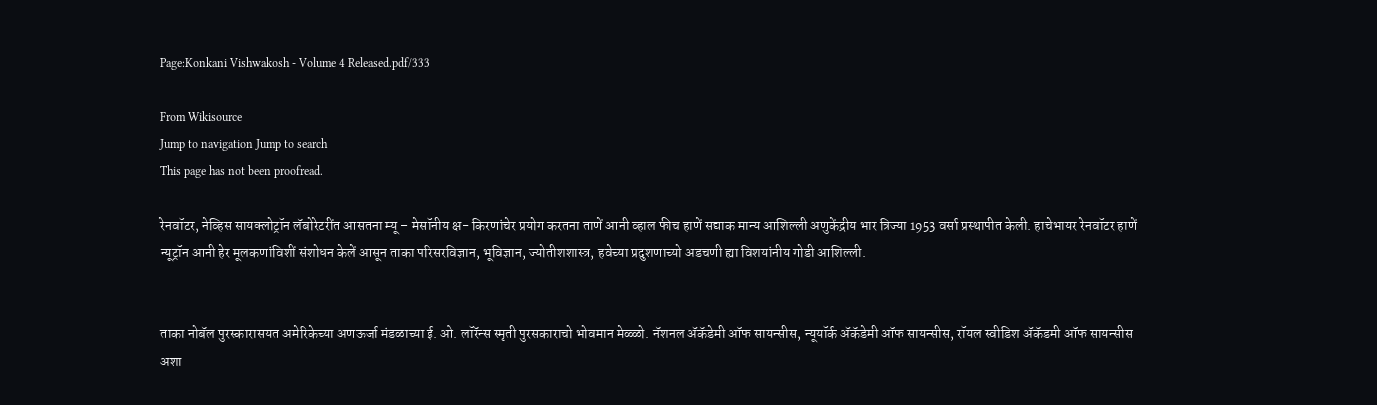Page:Konkani Vishwakosh - Volume 4 Released.pdf/333

From Wikisource
Jump to navigation Jump to search
This page has not been proofread.

रेनवॉटर, नेव्हिस सायक्लोट्रॉन लॅबोरेटरींत आसतना म्यू – मेसॉनीय क्ष- किरणांचेर प्रयोग करतना ताणें आनी व्हाल फीच हाणें सद्याक मान्य आशिल्ली अणुकेंद्रीय भार त्रिज्या 1953 वर्सा प्रस्थापीत केली. हाचेभायर रेनवॉटर हाणें न्यूट्रॉन आनी हेर मूलकणांविशीं संशोधन केलें आसून ताका परिसरविज्ञान, भूविज्ञान, ज्योतीशशास्त्र, हवेच्या प्रदुशणाच्यो अडचणी ह्या विशयांनीय गोडी आशिल्ली.


ताका नोबॅल पुरस्कारासयत अमेरिकेच्या अणऊर्जा मंडळाच्या ई. ओ. लॉरॅन्स स्मृती पुरसकाराचो भोवमान मेळ्ळो. नॅशनल ॲकॅडेमी ऑफ सायन्सीस, न्यूयॉर्क ॲकॅडेमी ऑफ सायन्सीस, रॉयल स्वीडिश ॲकॅडमी ऑफ सायन्सीस अशा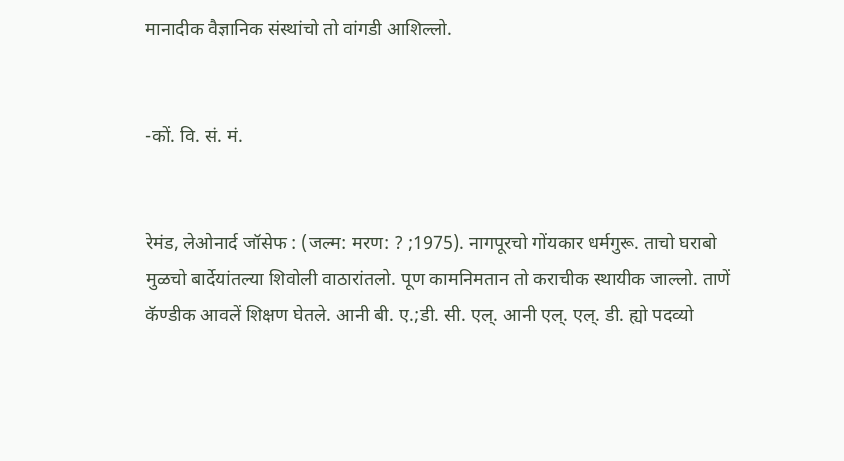मानादीक वैज्ञानिक संस्थांचो तो वांगडी आशिल्लो.


-कों. वि. सं. मं.


रेमंड, लेओनार्द जॉसेफ : (जल्म: मरण: ? ;1975). नागपूरचो गोंयकार धर्मगुरू. ताचो घराबो मुळचो बार्देयांतल्या शिवोली वाठारांतलो. पूण कामनिमतान तो कराचीक स्थायीक जाल्लो. ताणें कॅण्डीक आवलें शिक्षण घेतले. आनी बी. ए.;डी. सी. एल्. आनी एल्. एल्. डी. ह्यो पदव्यो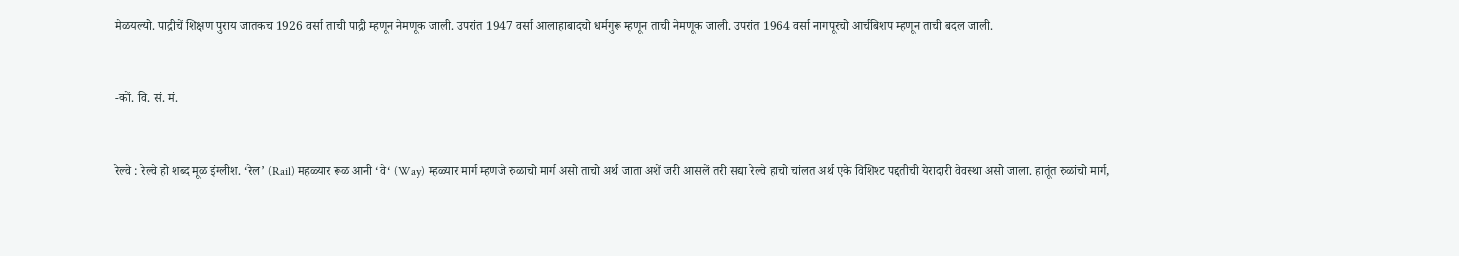मेळयल्यो. पाद्रीचें शिक्षण पुराय जातकच 1926 वर्सा ताची पाद्री म्हणून नेमणूक जाली. उपरांत 1947 वर्सा आलाहाबादचो धर्मगुरू म्हणून ताची नेमणूक जाली. उपरांत 1964 वर्सा नागपूरचो आर्चबिशप म्हणून ताची बदल जाली.


-कों. वि. सं. मं.


रेल्वे : रेल्वे हो शब्द मूळ इंग्लीश. ‘रेल’ (Rail) महळ्यार रूळ आनी ‘वे‘ (Way) म्हळ्यार मार्ग म्हणजे रुळाचो मार्ग असो ताचो अर्थ जाता अशें जरी आसलें तरी सद्या रेल्वे हाचो चांलत अर्थ एके विशिश्ट पद्दतीची येरादारी वेवस्था असो जाला. हातूंत रुळांचो मार्ग,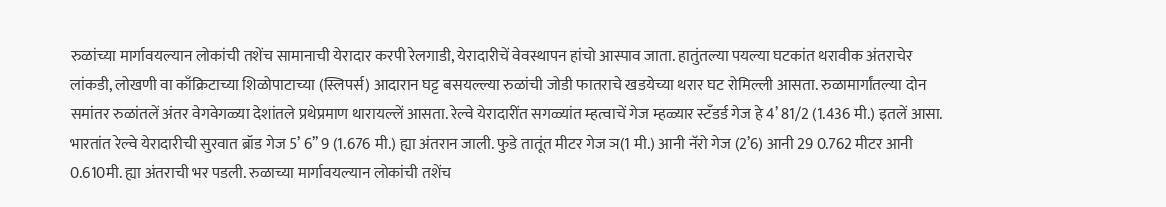रुळांच्या मार्गावयल्यान लोकांची तशेंच सामानाची येरादार करपी रेलगाडी, येरादारीचें वेवस्थापन हांचो आस्पाव जाता. हातुंतल्या पयल्या घटकांत थरावीक अंतराचेर लांकडी, लोखणी वा काँक्रिटाच्या शिळोपाटाच्या (स्लिपर्स) आदारान घट्ट बसयल्ल्या रुळांची जोडी फातराचे खडयेच्या थरार घट रोमिल्ली आसता. रुळामार्गांतल्या दोन समांतर रुळांतलें अंतर वेगवेगळ्या देशांतले प्रथेप्रमाण थारायल्लें आसता. रेल्वे येरादारींत सगळ्यांत म्हत्वाचें गेज म्हळ्यार स्टँडर्ड गेज हे 4’ 81/2 (1.436 मी.) इतलें आसा. भारतांत रेल्वे येरादारीची सुरवात ब्रॉड गेज 5’ 6’’ 9 (1.676 मी.) ह्या अंतरान जाली. फुडे तातूंत मीटर गेज ञ(1 मी.) आनी नॅरो गेज (2’6) आनी 29 0.762 मीटर आनी 0.610मी. ह्या अंतराची भर पडली. रुळाच्या मार्गावयल्यान लोकांची तशेंच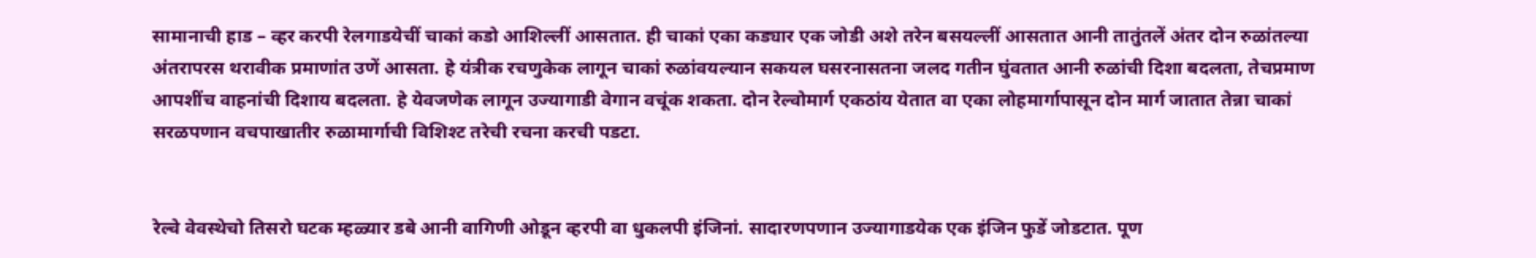सामानाची हाड – व्हर करपी रेलगाडयेचीं चाकां कडो आशिल्लीं आसतात. ही चाकां एका कड्यार एक जोडी अशे तरेन बसयल्लीं आसतात आनी तातुंतलें अंतर दोन रुळांतल्या अंतरापरस थरावीक प्रमाणांत उणें आसता. हे यंत्रीक रचणुकेक लागून चाकां रुळांवयल्यान सकयल घसरनासतना जलद गतीन घुंवतात आनी रुळांची दिशा बदलता, तेचप्रमाण आपशींच वाहनांची दिशाय बदलता. हे येवजणेक लागून उज्यागाडी वेगान वचूंक शकता. दोन रेल्वोमार्ग एकठांय येतात वा एका लोहमार्गापासून दोन मार्ग जातात तेन्ना चाकां सरळपणान वचपाखातीर रुळामार्गाची विशिश्ट तरेची रचना करची पडटा.


रेल्वे वेवस्थेचो तिसरो घटक म्हळ्यार डबे आनी वागिणी ओडून व्हरपी वा धुकलपी इंजिनां. सादारणपणान उज्यागाडयेक एक इंजिन फुडें जोडटात. पूण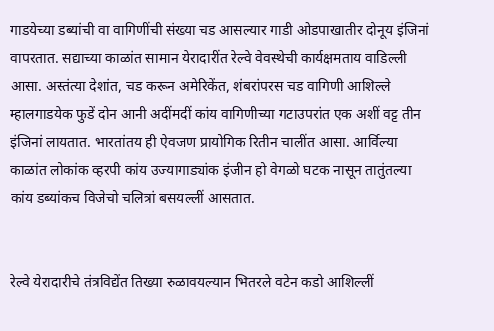गाडयेच्या डब्यांची वा वागिणींची संख्या चड आसल्यार गाडी ओडपाखातीर दोनूय इंजिनां वापरतात. सद्याच्या काळांत सामान येरादारींत रेल्वे वेवस्थेची कार्यक्षमताय वाडिल्ली आसा. अस्तंत्या देशांत, चड करून अमेरिकेंत, शंबरांपरस चड वागिणी आशिल्ले म्हालगाडयेक फुडें दोन आनी अदींमदीं कांय वागिणीच्या गटाउपरांत एक अशीं वट्ट तीन इंजिनां लायतात. भारतांतय ही ऐवजण प्रायोगिक रितीन चालींत आसा. आर्विल्या काळांत लोकांक व्हरपी कांय उज्यागाड्यांक इंजीन हो वेगळो घटक नासून तातुंतल्या कांय डब्यांकच विजेचो चलित्रां बसयल्लीं आसतात.


रेल्वे येरादारीचे तंत्रविद्येंत तिख्या रुळावयल्यान भितरले वटेन कडो आशिल्लीं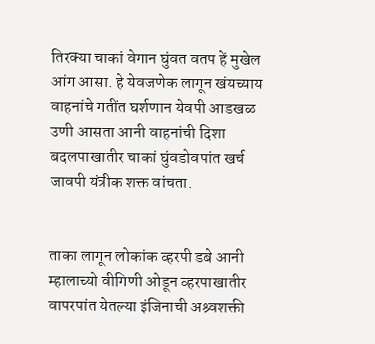तिरक्या चाकां वेगान घुंवत वतप हें मुखेल आंग आसा. हे येवजणेक लागून खंयच्याय वाहनांचे गतींत घर्शणान येवपी आडखळ उणी आसता आनी वाहनांची दिशा बदलपाखातीर चाकां घुंवडोवपांत खर्च जावपी यंत्रीक शक्त वांचता.


ताका लागून लोकांक व्हरपी डबे आनी म्हालाच्यो वीगिणी ओडून व्हरपाखातीर वापरपांत येतल्या इंजिनाची अश्र्वशक्ती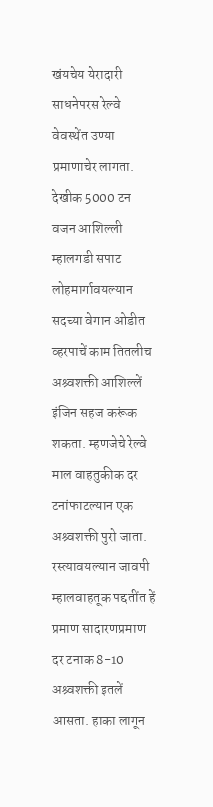खंयचेय येरादारी साधनेपरस रेल्वे वेवस्थेंत उण्या प्रमाणाचेर लागता. देखीक 5000 टन वजन आशिल्ली म्हालगडी सपाट लोहमार्गावयल्यान सदच्या वेगान ओडीत व्हरपाचें काम तितलीच अश्र्वशक्ती आशिल्लें इंजिन सहज करूंक शकता. म्हणजेचे रेल्वे माल वाहतुकीक दर टनांफाटल्यान एक अश्र्वशक्ती पुरो जाता. रस्त्यावयल्यान जावपी म्हालवाहतूक पद्दतींत हें प्रमाण सादारणप्रमाण दर टनाक 8-10 अश्र्वशक्ती इतलें आसता. हाका लागून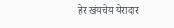हेर खंयचेय येरादार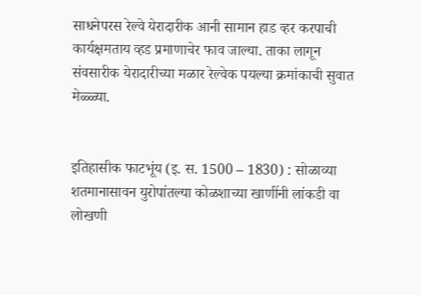साधनेपरस रेल्वे येरादारीक आनी सामान हाड व्हर करपाची कार्यक्षमताय व्हड प्रमाणाचेर फाव जाल्या. ताका लागून संवसारीक येरादारीच्या मळार रेल्वेक पयल्या क्रमांकाची सुवात मेळ्ळ्या.


इतिहासीक फाटभूंय (इ. स. 1500 – 1830) : सोळाव्या शतमानासावन युरोपांतल्या कोळशाच्या खाणींनी लांकडी वा लोखणी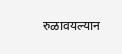रुळावयल्यान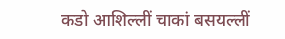कडो आशिल्लीं चाकां बसयल्लीं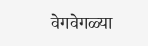वेगवेगळ्या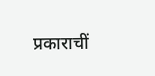प्रकाराचीं